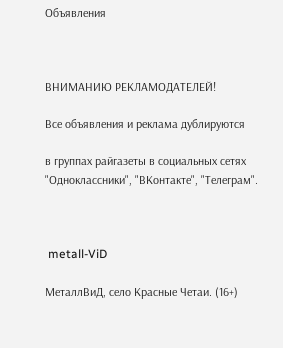Объявления



ВНИМАНИЮ РЕКЛАМОДАТЕЛЕЙ!

Все объявления и реклама дублируются

в группах райгазеты в социальных сетях "Одноклассники", "ВКонтакте", "Телеграм".



 metall-ViD

МеталлВиД, село Красные Четаи. (16+)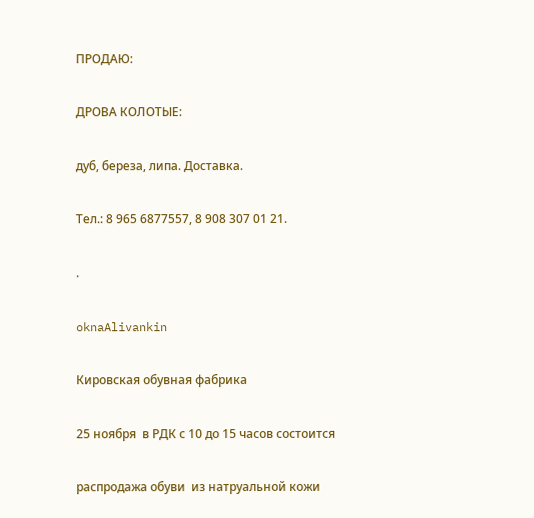ПРОДАЮ:

ДРОВА КОЛОТЫЕ:

дуб, береза, липа. Доставка.

Тел.: 8 965 6877557, 8 908 307 01 21.

.

oknaAlivankin

Кировская обувная фабрика

25 ноября  в РДК с 10 до 15 часов состоится

распродажа обуви  из натруальной кожи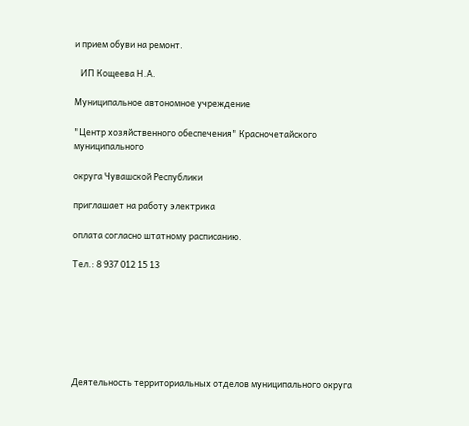и прием обуви на ремонт.

   ИП Кощеева Н.А.

Муниципальное автономное учреждение

"Центр хозяйственного обеспечения" Красночетайского муниципального

округа Чувашской Республики

приглашает на работу электрика

оплата согласно штатному расписанию.

Тел.: 8 937 012 15 13







Деятельность территориальных отделов муниципального округа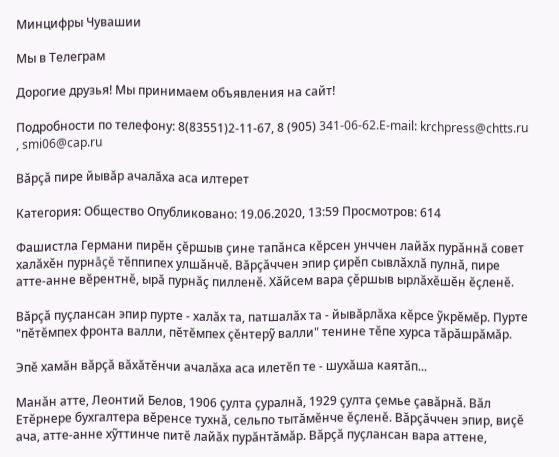Минцифры Чувашии

Мы в Телеграм

Дорогие друзья! Мы принимаем объявления на сайт!

Подробности по телефону: 8(83551)2-11-67, 8 (905) 341-06-62.E-mail: krchpress@chtts.ru , smi06@cap.ru

Вăрçă пире йывăр ачалăха аса илтерет

Категория: Общество Опубликовано: 19.06.2020, 13:59 Просмотров: 614

Фашистла Германи пирĕн çĕршыв çине тапăнса кĕрсен унччен лайăх пурăннă совет халăхĕн пурнăçĕ тĕппипех улшăнчĕ. Вăрçăччен эпир çирĕп сывлăхлă пулнă, пире атте-анне вĕрентнĕ, ырă пурнăç пилленĕ. Хăйсем вара çĕршыв ырлăхĕшĕн ĕçленĕ.

Вăрçă пуçлансан эпир пурте - халăх та, патшалăх та - йывăрлăха кĕрсе ỹкрĕмĕр. Пурте "пĕтĕмпех фронта валли, пĕтĕмпех çĕнтерỹ валли" тенине тĕпе хурса тăрăшрăмăр.

Эпĕ хамăн вăрçă вăхăтĕнчи ачалăха аса илетĕп те - шухăша каятăп...

Манăн атте, Леонтий Белов, 1906 çулта çуралнă, 1929 çулта çемье çавăрнă. Вăл Етĕрнере бухгалтера вĕренсе тухнă, сельпо тытăмĕнче ĕçленĕ. Вăрçăччен эпир, виçĕ ача, атте-анне хỹттинче питĕ лайăх пурăнтăмăр. Вăрçă пуçлансан вара аттене,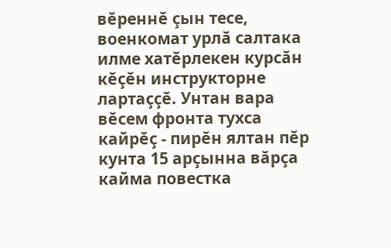вĕреннĕ çын тесе, военкомат урлă салтака илме хатĕрлекен курсăн кĕçĕн инструкторне лартаççĕ. Унтан вара вĕсем фронта тухса кайрĕç - пирĕн ялтан пĕр кунта 15 арçынна вăрçа кайма повестка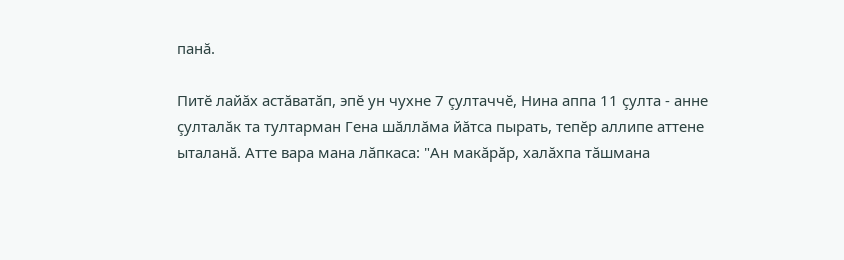панă.

Питĕ лайăх астăватăп, эпĕ ун чухне 7 çултаччĕ, Нина аппа 11 çулта - анне çулталăк та тултарман Гена шăллăма йăтса пырать, тепĕр аллипе аттене ыталанă. Атте вара мана лăпкаса: "Ан макăрăр, халăхпа тăшмана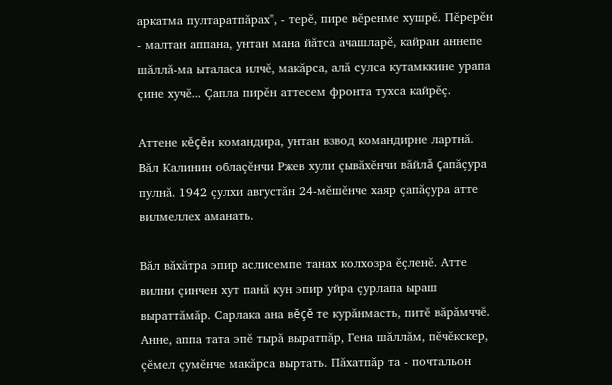аркатма пултаратпăрах", - терĕ, пире вĕренме хушрĕ. Пĕрерĕн - малтан аппана, унтан мана йăтса ачашларĕ, кайран аннепе шăллă-ма ыталаса илчĕ, макăрса, алă сулса кутамккине урапа çине хучĕ... Çапла пирĕн аттесем фронта тухса кайрĕç.

Аттене кĕçĕн командира, унтан взвод командирне лартнă. Вăл Калинин облаçĕнчи Ржев хули çывăхĕнчи вăйлă çапăçура пулнă. 1942 çулхи августăн 24-мĕшĕнче хаяр çапăçура атте вилмеллех аманать.

Вăл вăхăтра эпир аслисемпе танах колхозра ĕçленĕ. Атте вилни çинчен хут панă кун эпир уйра çурлапа ыраш выраттăмăр. Сарлака ана вĕçĕ те курăнмасть, питĕ вăрăмччĕ. Анне, аппа тата эпĕ тырă выратпăр, Гена шăллăм, пĕчĕкскер, çĕмел çумĕнче макăрса выртать. Пăхатпăр та - почтальон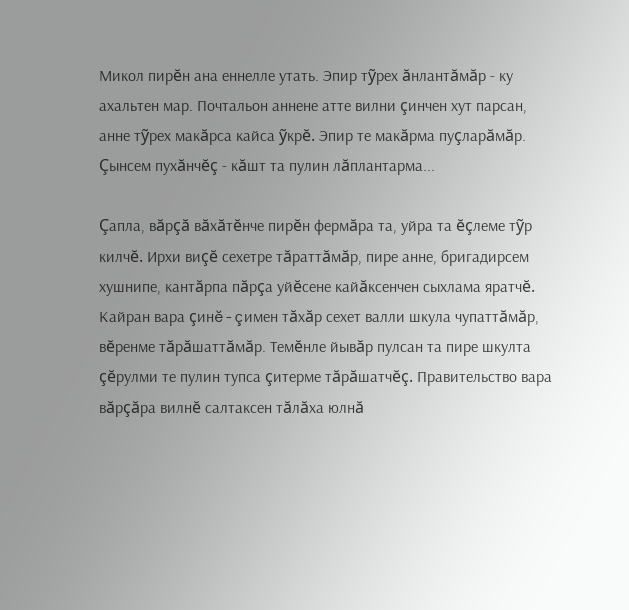Микол пирĕн ана еннелле утать. Эпир тỹрех ăнлантăмăр - ку ахальтен мар. Почтальон аннене атте вилни çинчен хут парсан, анне тỹрех макăрса кайса ỹкрĕ. Эпир те макăрма пуçларăмăр. Çынсем пухăнчĕç - кăшт та пулин лăплантарма...

Çапла, вăрçă вăхăтĕнче пирĕн фермăра та, уйра та ĕçлеме тỹр килчĕ. Ирхи виçĕ сехетре тăраттăмăр, пире анне, бригадирсем хушнипе, кантăрпа пăрçа уйĕсене кайăксенчен сыхлама яратчĕ. Кайран вара çинĕ-çимен тăхăр сехет валли шкула чупаттăмăр, вĕренме тăрăшаттăмăр. Темĕнле йывăр пулсан та пире шкулта çĕрулми те пулин тупса çитерме тăрăшатчĕç. Правительство вара вăрçăра вилнĕ салтаксен тăлăха юлнă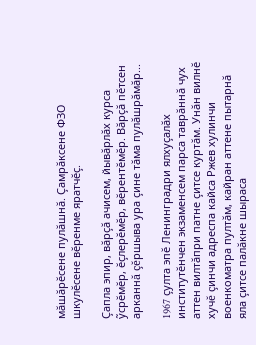мăшăрĕсене пулăшнă. Çамрăксене ФЗО шкулĕсене вĕренме яратчĕç.

Çапла эпир, вăрçă ачисем, йывăрлăх курса ỹсрĕмĕр, ĕçлерĕмĕр, вĕрентĕмĕр. Вăрçă пĕтсен арканнă çĕршыва ура çине тăма пулăшрăмăр...

1967 çулта эпĕ Ленинградри ялхуçалăх институтĕнчен экзаменсем парса таврăннă чух аттен вилтăпри патне çитсе куртăм. Унăн вилнĕ хучĕ çинчи адреспа кайса Ржев хулинчи военкоматра пултăм, кайран аттене пытарнă яла çитсе палăкне шыраса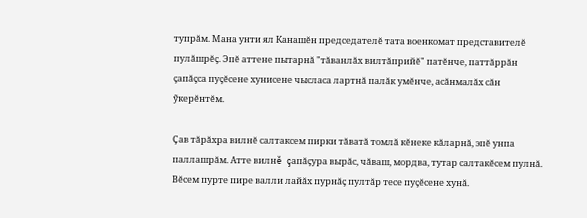тупрăм. Мана унти ял Канашĕн председателĕ тата военкомат представителĕ пулăшрĕç. Эпĕ аттене пытарнă "тăванлăх вилтăприйĕ" патĕнче, паттăррăн çапăçса пуçĕсене хунисене чысласа лартнă палăк умĕнче, асăнмалăх сăн ỹкерĕнтĕм.

Çав тăрăхра вилнĕ салтаксем пирки тăватă томлă кĕнеке кăларнă, эпĕ унпа паллашрăм. Атте вилнĕ çапăçура вырăс, чăваш, мордва, тутар салтакĕсем пулнă. Вĕсем пурте пире валли лайăх пурнăç пултăр тесе пуçĕсене хунă.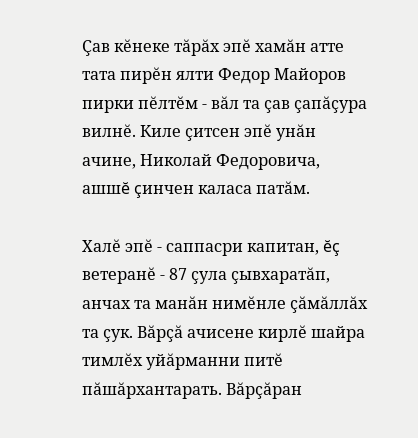Çав кĕнеке тăрăх эпĕ хамăн атте тата пирĕн ялти Федор Майоров пирки пĕлтĕм - вăл та çав çапăçура вилнĕ. Киле çитсен эпĕ унăн ачине, Николай Федоровича, ашшĕ çинчен каласа патăм.

Халĕ эпĕ - саппасри капитан, ĕç ветеранĕ - 87 çула çывхаратăп, анчах та манăн нимĕнле çăмăллăх та çук. Вăрçă ачисене кирлĕ шайра тимлĕх уйăрманни питĕ пăшăрхантарать. Вăрçăран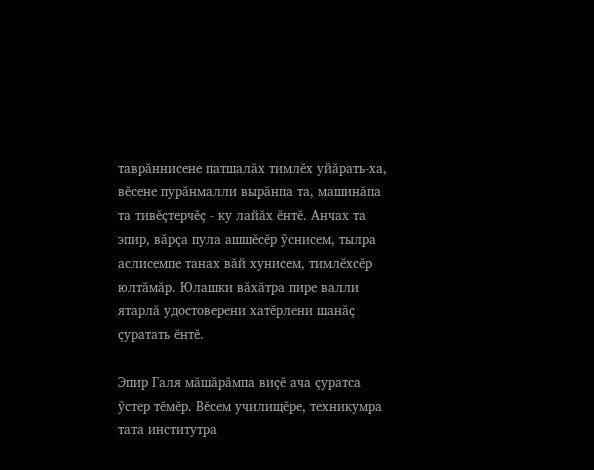таврăннисене патшалăх тимлĕх уйăрать-ха, вĕсене пурăнмалли вырăнпа та, машинăпа та тивĕçтерчĕç - ку лайăх ĕнтĕ. Анчах та эпир, вăрçа пула ашшĕсĕр ỹснисем, тылра аслисемпе танах вăй хунисем, тимлĕхсĕр юлтăмăр. Юлашки вăхăтра пире валли ятарлă удостоверени хатĕрлени шанăç çуратать ĕнтĕ.

Эпир Галя мăшăрăмпа виçĕ ача çуратса ỹстер тĕмĕр. Вĕсем училищĕре, техникумра тата институтра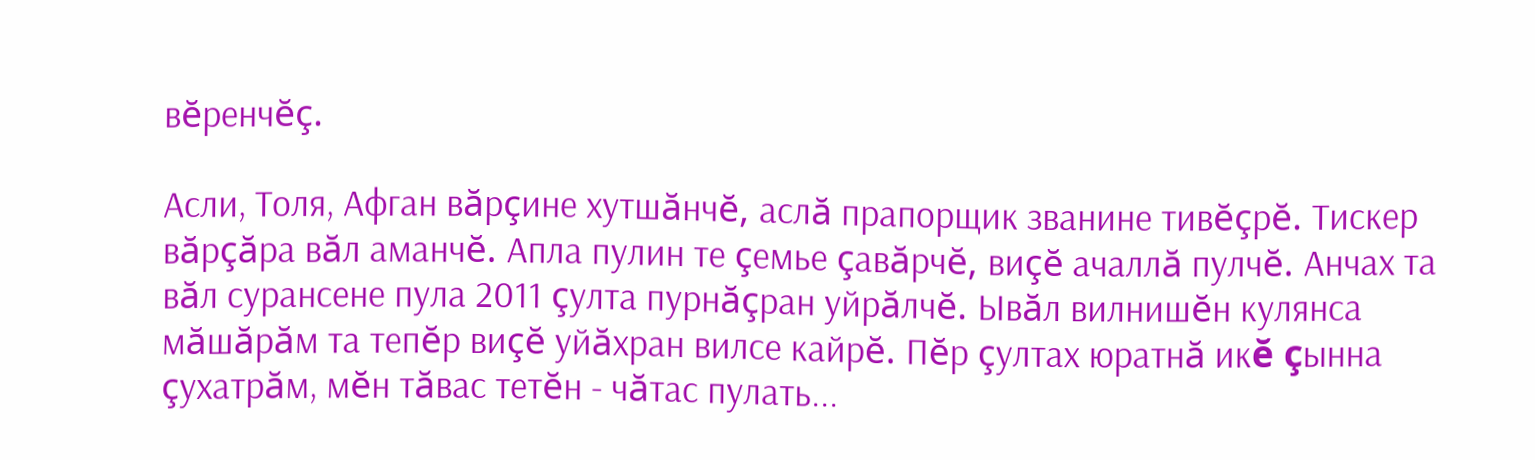вĕренчĕç.

Асли, Толя, Афган вăрçине хутшăнчĕ, аслă прапорщик званине тивĕçрĕ. Тискер вăрçăра вăл аманчĕ. Апла пулин те çемье çавăрчĕ, виçĕ ачаллă пулчĕ. Анчах та вăл сурансене пула 2011 çулта пурнăçран уйрăлчĕ. Ывăл вилнишĕн кулянса мăшăрăм та тепĕр виçĕ уйăхран вилсе кайрĕ. Пĕр çултах юратнă икĕ çынна çухатрăм, мĕн тăвас тетĕн - чăтас пулать...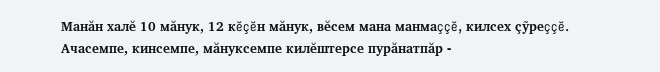Манăн халĕ 10 мăнук, 12 кĕçĕн мăнук, вĕсем мана манмаççĕ, килсех çỹреççĕ. Ачасемпе, кинсемпе, мăнуксемпе килĕштерсе пурăнатпăр -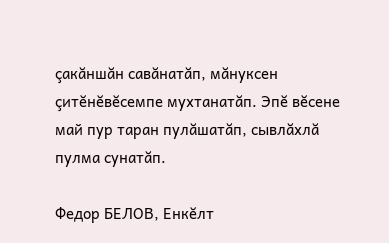çакăншăн савăнатăп, мăнуксен çитĕнĕвĕсемпе мухтанатăп. Эпĕ вĕсене май пур таран пулăшатăп, сывлăхлă пулма сунатăп.

Федор БЕЛОВ, Енкĕлт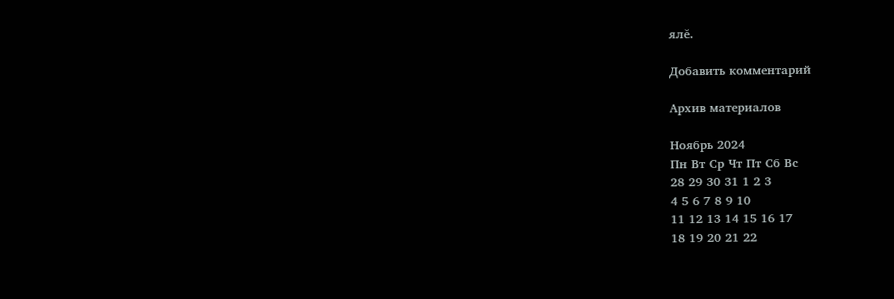ялĕ.

Добавить комментарий

Архив материалов

Ноябрь 2024
Пн Вт Ср Чт Пт Сб Вс
28 29 30 31 1 2 3
4 5 6 7 8 9 10
11 12 13 14 15 16 17
18 19 20 21 22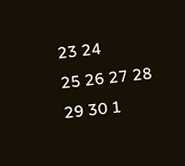23 24
25 26 27 28 29 30 1